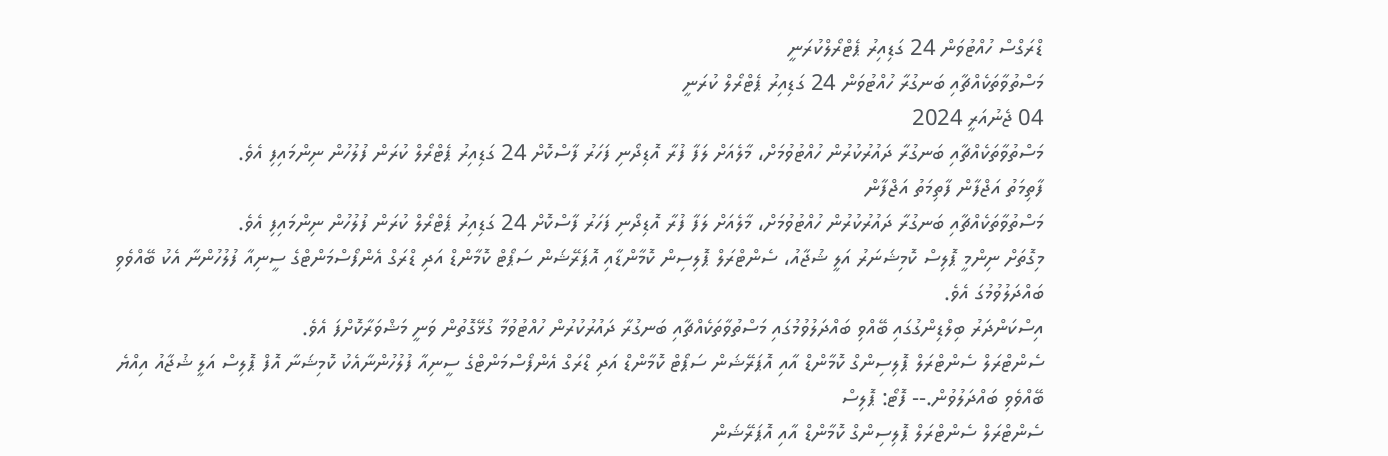ޑްރަގްސް ހުއްޓުވަން 24 ގަޑިއިރު ޕެޓްރޯލްކުރަނީ
މަސްތުވާތަކެއްޗާއި ބަނގުރާ ހުއްޓުވަން 24 ގަޑިއިރު ޕެޓްރޯލް ކުރަނީ
04 ޖެނުއަރީ 2024
މަސްތުވާތަކެއްޗާއި ބަނގުރާ ދައުރުކުރުން ހުއްޓުވުމަށް، މާލެއަށް ލަފާ ފުރާ އޮޑިދޯނި ފަހަރު ފާސްކޮށް 24 ގަޑިއިރު ޕެޓްރޯލް ކުރަން ފުލުހުން ނިންމައިފި އެވެ.
ފާތިމަތު އަޖްފާން ފާތިމަތު އަޖްފާން
މަސްތުވާތަކެއްޗާއި ބަނގުރާ ދައުރުކުރުން ހުއްޓުވުމަށް، މާލެއަށް ލަފާ ފުރާ އޮޑިދޯނި ފަހަރު ފާސްކޮށް 24 ގަޑިއިރު ޕެޓްރޯލް ކުރަން ފުލުހުން ނިންމައިފި އެވެ.
މިގޮތަށް ނިންމީ ޕޮލިސް ކޮމިޝަނަރު އަލީ ޝުޖާއު، ސެންޓްރަލް ޕޮލިސިން ކޮމާންޑާއި އޮޕަރޭޝަން ސަޕޯޓް ކޮމާންޑް އަދި ޑްރަގް އެންފޯސްމަންޓްގެ ސީނިއާ ފުލުހުންނާ އެކު ބޭއްވެވި ބައްދަލުވުމުގަ އެވެ.
އިސްކަންދަރު ބިލްޑިންގުގައި ބޭއްވި ބައްދަލުވުމުގައި މަސްތުވާތަކެއްޗާއި ބަނގުރާ ދައުރުކުރުން ހުއްޓުވުމާ ގުޅޭގޮތުން ވަނީ މަޝްވަރާކޮށްފަ އެވެ.
ސެންޓްރަލް ސެންޓްރަލް ޕޮލިސިންގް ކޮމާންޑް އާއި އޮޕަރޭޝަން ސަޕޯޓް ކޮމާންޑް އަދި ޑްރަގް އެންފޯސްމަންޓްގެ ސީނިއާ ފުލުހުންނާއެކު ކޮމިޝަނާ އޮފް ޕޮލިސް އަލީ ޝުޖާއު އިއްޔެ ބޭއްވެވި ބައްދަލުވުން.-- ފޮޓޯ: ޕޮލިސް
ސެންޓްރަލް ސެންޓްރަލް ޕޮލިސިންގް ކޮމާންޑް އާއި އޮޕަރޭޝަން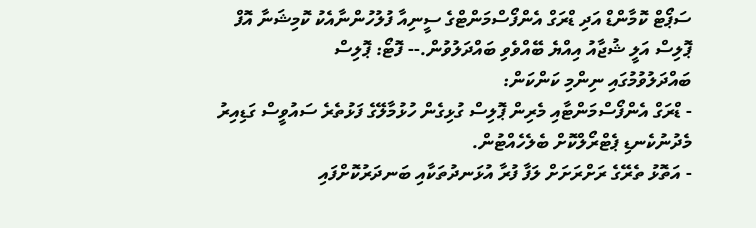ސަޕޯޓް ކޮމާންޑް އަދި ޑްރަގް އެންފޯސްމަންޓްގެ ސީނިއާ ފުލުހުންނާއެކު ކޮމިޝަނާ އޮފް ޕޮލިސް އަލީ ޝުޖާއު އިއްޔެ ބޭއްވެވި ބައްދަލުވުން.-- ފޮޓޯ: ޕޮލިސް
ބައްދަލުވުމުގައި ނިންމި ކަންކަން:
- ޑްރަގް އެންފޯސްމަންޓާއި މެރިން ޕޮލިސް ގުޅިގެން ހުޅުމާލޭގެ ފަޅުތެރެ ސައުވީސް ގަޑިއިރު މެދުނުކެނޑި ޕެޓްރޯލްކޮށް ބެލެހެއްޓުން.
- އަތޮޅު ތެރޭގެ ރަށްރަށަށް ލަފާ ފުރާ އުޅަނދުތަކާއި ބަނދަރުކޮށްފައި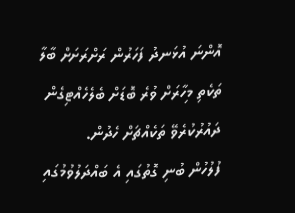އޮންނަ އުޅަނދު ފަހަރުން ރަށްރަށަށް ބާލާ ތަކެތި މިހާރަށް ވުރެ ބޮޑަށް ބެލެހެއްޓިގެން ދައުރުކުރެވޭ ތަކެއްޗަށް ހެދުން.
ފުލުހުން ބުނި ގޮތުގައި އެ ބައްދަލުވުމުގައި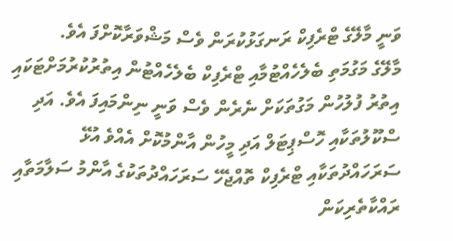ވަނީ މާލޭގެ ޓްރެފިކް ރަނގަޅުކުރަން ވެސް މަޝްވަރާކޮށްފަ އެވެ.
މާލޭގެ މަގުމަތި ބެލެހެއްޓުމާއި ޓްރެފިކް ބެލެހެއްޓުން އިތުރުކުރުމަށްޓަކައި އިތުރު ފުލުހުން މަގުތަކަށް ނެރެން ވެސް ވަނީ ނިންމައިފަ އެވެ. އަދި ސްކޫލުތަކާއި ހޮސްޕިޓަލް އަދި މީހުން އާންމުކޮށް އެއްވެ އުޅޭ ސަރަހައްދުތަކާއި ޓްރެފިކް ތޮއްޖެހޭ ސަރަހައްދުތަކުގެ އާންމު ސަލާމަތާއި ރައްކާތެރިކަން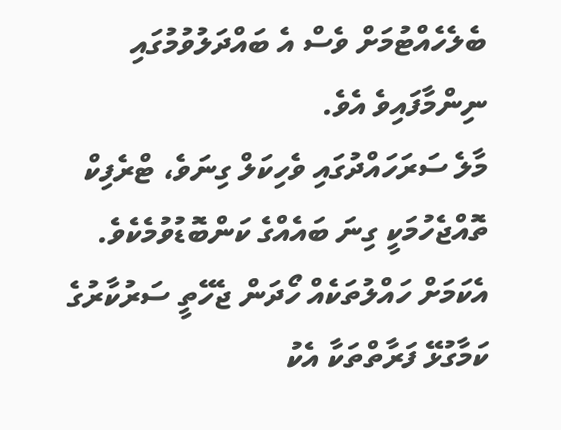ބެލެހެއްޓުމަށް ވެސް އެ ބައްދަލުވުމުގައި ނިންމާފައިވެ އެވެ.
މާލެ ސަރަހައްދުގައި ވެހިކަލް ގިނަވެ، ޓްރެފިކް ތޮއްޖެހުމަކީ ގިނަ ބައެއްގެ ކަންބޮޑުވުމެކެވެ. އެކަމަށް ހައްލުތަކެއް ހޯދަން ޖެހޭތީ ސަރުކާރުގެ ކަމާގުޅޭ ފަރާތްތަކާ އެކު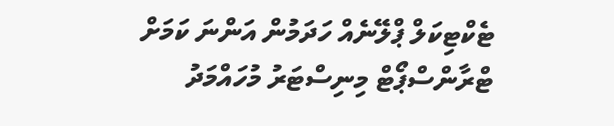ޓެކްޓިކަލް ޕްލޭނެއް ހަދަމުން އަންނަ ކަމަށް ޓްރާންސްޕޯޓް މިނިސްޓަރު މުހައްމަދު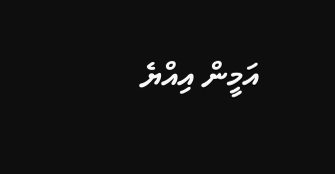އަމީން އިއްޔެ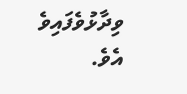ވިދާޅުވެފައިވެ އެވެ.